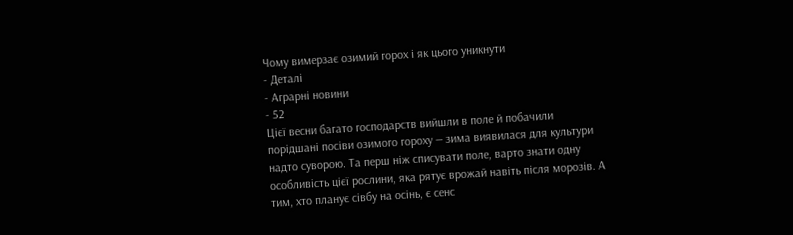Чому вимерзає озимий горох і як цього уникнути
- Деталі
- Аграрні новини
- 52
Цієї весни багато господарств вийшли в поле й побачили порідшані посіви озимого гороху — зима виявилася для культури надто суворою. Та перш ніж списувати поле, варто знати одну особливість цієї рослини, яка рятує врожай навіть після морозів. А тим, хто планує сівбу на осінь, є сенс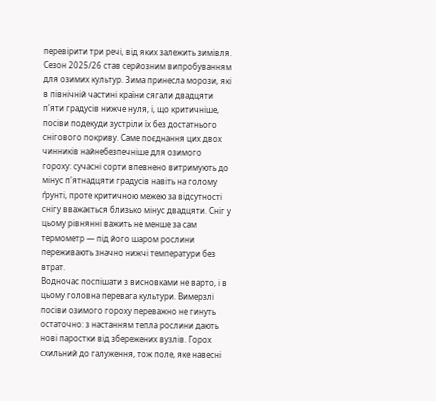перевірити три речі, від яких залежить зимівля.
Сезон 2025/26 став серйозним випробуванням для озимих культур. Зима принесла морози, які в північній частині країни сягали двадцяти п'яти градусів нижче нуля, і, що критичніше, посіви подекуди зустріли їх без достатнього снігового покриву. Саме поєднання цих двох чинників найнебезпечніше для озимого гороху: сучасні сорти впевнено витримують до мінус п'ятнадцяти градусів навіть на голому ґрунті, проте критичною межею за відсутності снігу вважається близько мінус двадцяти. Сніг у цьому рівнянні важить не менше за сам термометр — під його шаром рослини переживають значно нижчі температури без втрат.
Водночас поспішати з висновками не варто, і в цьому головна перевага культури. Вимерзлі посіви озимого гороху переважно не гинуть остаточно: з настанням тепла рослини дають нові паростки від збережених вузлів. Горох схильний до галуження, тож поле, яке навесні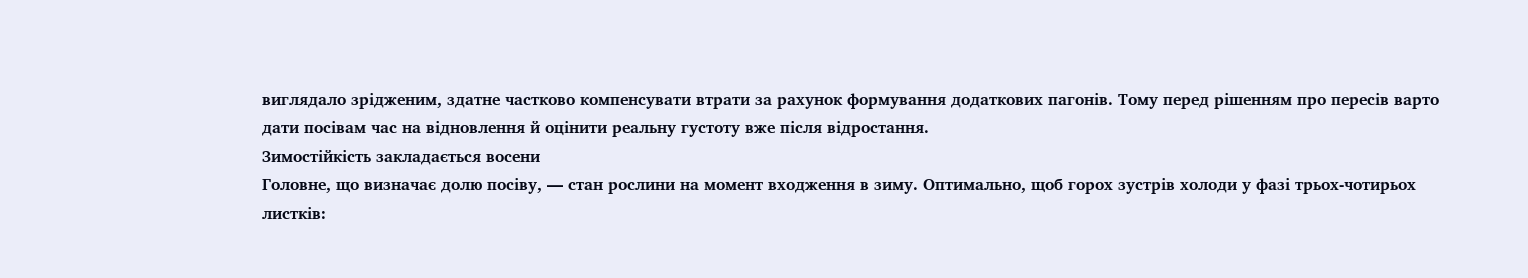виглядало зрідженим, здатне частково компенсувати втрати за рахунок формування додаткових пагонів. Тому перед рішенням про пересів варто дати посівам час на відновлення й оцінити реальну густоту вже після відростання.
Зимостійкість закладається восени
Головне, що визначає долю посіву, — стан рослини на момент входження в зиму. Оптимально, щоб горох зустрів холоди у фазі трьох-чотирьох листків: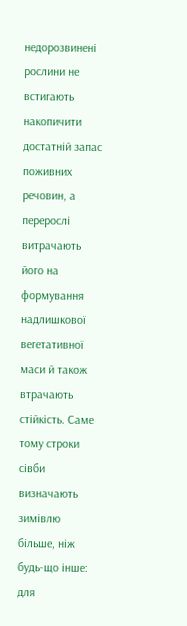недорозвинені рослини не встигають накопичити достатній запас поживних речовин, а перерослі витрачають його на формування надлишкової вегетативної маси й також втрачають стійкість. Саме тому строки сівби визначають зимівлю більше, ніж будь-що інше: для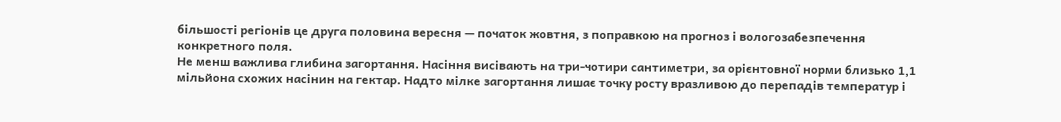більшості регіонів це друга половина вересня — початок жовтня, з поправкою на прогноз і вологозабезпечення конкретного поля.
Не менш важлива глибина загортання. Насіння висівають на три-чотири сантиметри, за орієнтовної норми близько 1,1 мільйона схожих насінин на гектар. Надто мілке загортання лишає точку росту вразливою до перепадів температур і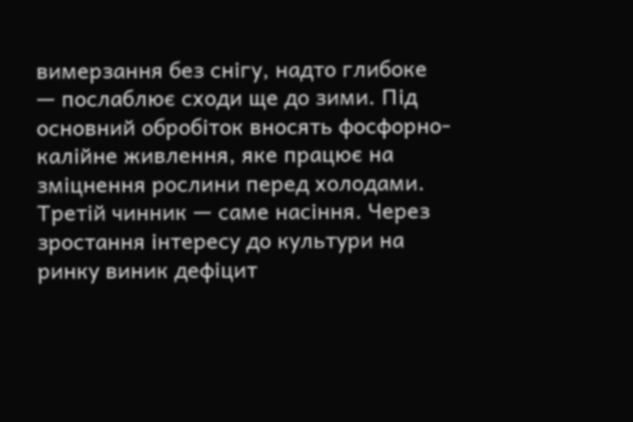вимерзання без снігу, надто глибоке — послаблює сходи ще до зими. Під основний обробіток вносять фосфорно-калійне живлення, яке працює на зміцнення рослини перед холодами.
Третій чинник — саме насіння. Через зростання інтересу до культури на ринку виник дефіцит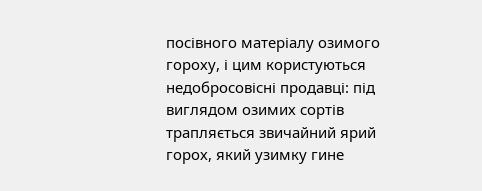посівного матеріалу озимого гороху, і цим користуються недобросовісні продавці: під виглядом озимих сортів трапляється звичайний ярий горох, який узимку гине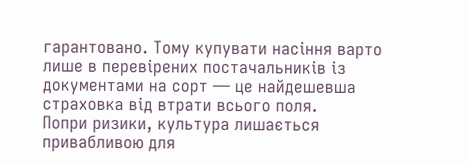гарантовано. Тому купувати насіння варто лише в перевірених постачальників із документами на сорт — це найдешевша страховка від втрати всього поля.
Попри ризики, культура лишається привабливою для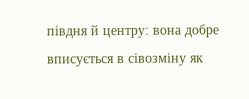півдня й центру: вона добре вписується в сівозміну як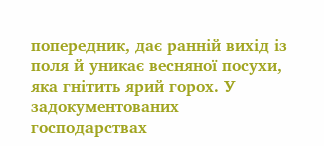попередник, дає ранній вихід із поля й уникає весняної посухи, яка гнітить ярий горох. У задокументованих господарствах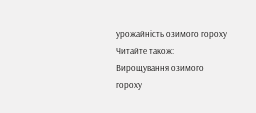урожайність озимого гороху
Читайте також: Вирощування озимого гороху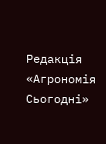Редакція «Агрономія Сьогодні»